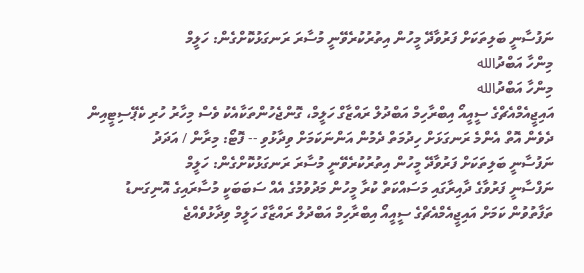ނަފުސާނީ ބަލިތަކަށް ފަރުވާދޭ މީހުން އިތުރުކުރެވޭނީ މުސާރަ ރަނގަޅުކޮށްގެން: ހަލީމް
މިންހާ އަބްދުالله
މިންހާ އަބްދުالله
އައިޖީއެމްއެޗްގެ ސީއީއޯ އިބްރާހިމް އަބްދުލް ރައްޒާގް ހަލީމް، ގޮންޖެހުންތަކާއެކު ވެސް މިހާރު ހުރި ކެޕޭސިޓީއިން ދެވެން އޮތް އެންމެ ރަނގަޅަށް ހިދުމަތް ދެމުން އަންނަކަމަށް ވިދާޅުވި -- ފޮޓޯ: މިރާން / އަދަދު
ނަފުސާނީ ބަލިތަކަށް ފަރުވާދޭ މީހުން އިތުރުކުރެވޭނީ މުސާރަ ރަނގަޅުކޮށްގެން: ހަލީމް
ނަފްސާނީ ފަރުވާގެ ދާއިރާގައި މަސައްކަތް ކުރާ މީހުން މަދުވުމުގެ އެއް ސަބަބަކީ މުސާރައިގެ އޮނިގަނޑު ތަފާތުވުން ކަމަށް އައިޖީއެމްއެޗްގެ ސީއީއޯ އިބްރާހިމް އަބްދުލް ރައްޒާގް ހަލީމް ވިދާޅުވެއްޖެ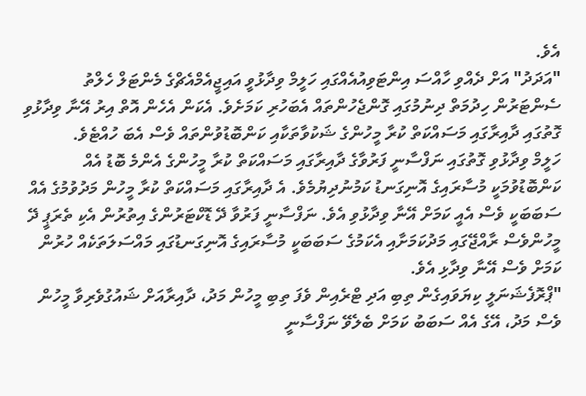އެވެ.
"އަދަދު" އަށް ދެއްވި ހާއްސަ އިންޓަވިއުއެއްގައި ހަލީމް ވިދާޅުވީ އައިޖީއެމްއެޗްގެ މެންޓަލް ހެލްތު ސެންޓަރުން ހިދުމަތް ދިނުމުގައި ގޮންޖެހުންތައް އެބަހުރި ކަމަށެވެ. އެކަން އެހެން އޮތް އިރު އޭނާ ވިދާޅުވި ގޮތުގައި ދާއިރާގައި މަސައްކަތް ކުރާ މީހުންގެ ޝަކުވާތަކާއި ކަންބޮޑުވުންތައް ވެސް އެބަ ހުއްޓެވެ.
ހަލީމް ވިދާޅުވި ގޮތުގައި ނަފްސާނީ ފަރުވާގެ ދާއިރާގައި މަސައްކަތް ކުރާ މީހުންގެ އެންމެ ބޮޑު އެއް ކަންބޮޑުވުމަކީ މުސާރައިގެ އޮނިގަނޑު ކަމުނުދިޔުމެވެ. އެ ދާއިރާގައި މަސައްކަތް ކުރާ މީހުން މަދުވުމުގެ އެއް ސަބަބަކީ ވެސް އެއީ ކަމަށް އޭނާ ވިދާޅުވި އެވެ. ނަފްސާނީ ފަރުވާ ދޭ ޑޮކްޓަރުންގެ އިތުރުން އެކި ތެރަޕީ ދޭ މީހުންވެސް ރާއްޖޭގައި މަދުކަމަށާއި އެކަމުގެ ސަބަބަކީ މުސާރައިގެ އޮނިގަނޑުގައި މައްސަލަތަކެއް ހުރުން ކަމަށް ވެސް އޭނާ ވިދާޅި އެވެ.
"ޕްރޮފެޝަނަލީ ކިޔަވައިގެން ތިބި އަދި ޓްރެއިން ވެފަ ތިބި މީހުން މަދު، ދާއިރާއަށް ޝައުގުވެރިވާ މީހުން ވެސް މަދު، އޭގެ އެއް ސަބަބު ކަމަށް ބެލެވޭ ނަފްސާނީ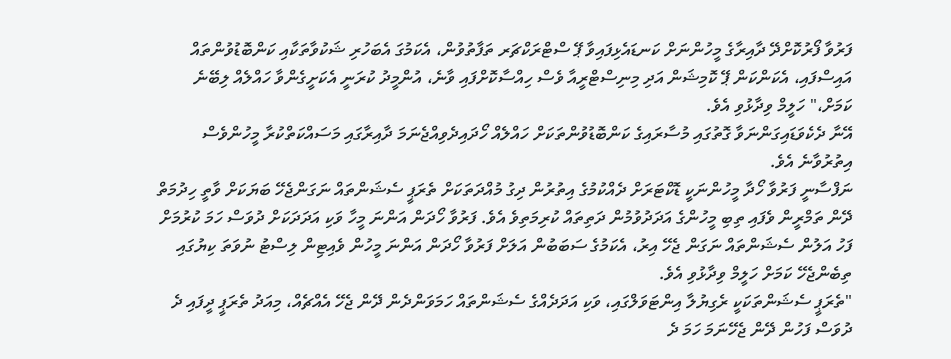ފަރުވާ ފޯރުކޮށްދޭ ދާއިރާގެ މީހުންނަށް ކަނޑައެޅިފައިވާ ޕޭ ސްޓްރަކްޗަރ ތަފާތުވުން، އެކަމުގަ އެބަހުރި ޝަކުވާތަކާއި ކަންބޮޑުވުންތައް އައިސްފައި، އެކަންކަން ޕޭ ކޮމިޝަން އަދި މިނިސްޓްރީއާ ވެސް ހިއްސާކޮށްފައި ވާނެ، އުންމީދު ކުރަނީ އެކަށީގެންވާ ހައްލެއް ލިބޭނެ ކަމަށް،" ހަލީމް ވިދާޅުވި އެވެ.
އޭނާ ދެކެވަޑައިގަންނަވާ ގޮތުގައި މުސާރައިގެ ކަންބޮޑުވުންތަކަށް ހައްލެއް ހޯދައިދެވިއްޖެނަމަ ދާއިރާގައި މަސައްކަތްކުރާ މީހުންވެސް އިތުރުވާނެ އެވެ.
ނަފްސާނީ ފަރުވާ ހޯދާ މީހުންނަކީ ޑޮކްޓަރަށް ދެއްކުމުގެ އިތުރުން ދިގު މުއްދަތަކަށް ތެރަޕީ ސެޝަންތައް ނަގަންޖެހޭ ބަޔަކަށް ވާތީ ހިދުމަތް ދޭން ތަމްރީން ވެފައި ތިބި މީހުންގެ އަދަދުވުމުން ދަތިތައް ކުރިމަތިވެ އެވެ. ފަރުވާ ހޯދަން އަންނަ މީހާ ވަކި އަދަދަކަށް ދުވަސް ހަމަ ކުރުމަށް ފަހު އަލުން ސެޝަންތައް ނަގަން ޖެހޭ އިރު، އެކަމުގެ ސަބަބުން އަލަށް ފަރުވާ ހޯދަން އަންނަ މީހުން ވެއިޓިން ލިސްޓު ނުވަތަ ކިޔުގައި ތިބެންޖެހޭ ކަމަށް ހަލީމް ވިދާޅުވި އެވެ.
"ތެރަޕީ ސެޝަންތަކަކީ ރެގިޔުލާ އިންޓަވަލްގައި، ވަކި އަދަދެއްގެ ސެޝަންތައް ހަމަވަންދެން ދޭން ޖެހޭ އެއްޗެއް، މިއަދު ތެރަޕީ ދީފައި ދެ ދުވަސް ފަހުން ދޭން ޖެހޭނަމަ ހަމަ ދެ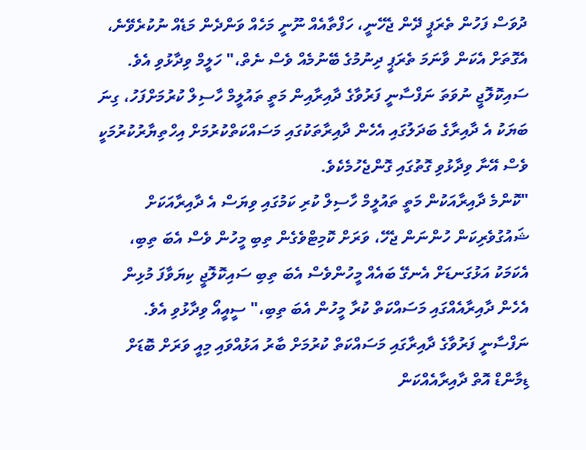ދުވަސް ފަހުން ތެރަޕީ ދޭން ޖެހޭނީ، ހަފްތާއެއް ނޫނީ މަހެއް ވަންދެން މަޑެއް ނުކުރެވޭނެ، އެގޮތަށް އެކަން ވާނަމަ ތެރަޕީ ދިނުމުގެ ބޭނުމެއް ވެސް ނެތް،" ހަލީމް ވިދާޅުވި އެވެ.
ސައިކޮލޮޖީ ނުވަތަ ނަފްސާނީ ފަރުވާގެ ދާއިރާއިން މަތީ ތައުލީމް ހާސިލް ކުރުމަށްފަހު، ގިނަ ބަޔަކު އެ ދާއިރާގެ ބަދަލުގައި އެހެން ދާއިރާތަކުގައި މަސައްކަތްކުރުމަށް އިހްތިޔާރުކުރުމަކީ ވެސް އޭނާ ވިދާޅުވި ގޮތުގައި ގޮންޖެހުމެކެވެ.
"ކޮންމެ ދާއިރާއަކުން މަތީ ތައުލީމް ހާސިލް ކުރި ކަމުގައި ވިޔަސް އެ ދާއިރާއަކަށް ޝައުގުވެރިކަން ހުންނަން ޖެހޭ، ވަރަށް ކޮމިޓްވެގެން ތިބި މީހުން ވެސް އެބަ ތިބި، އެކަމަކު އަޅުގަނޑަށް އެނގޭ ބައެއް މީހުންވެސް އެބަ ތިބި ސައިކޮލޮޖީ ކިޔަވާފަ މުޅިން އެހެން ދާއިރާއެއްގައި މަސައްކަތް ކުރާ މީހުން އެބަ ތިބި،" ސީއީއޯ ވިދާޅުވި އެވެ.
ނަފްސާނީ ފަރުވާގެ ދާއިރާގައި މަސައްކަތް ކުރުމަށް ބާރު އަޅުއްވައި މިއީ ވަރަށް ބޮޑަށް ޑިމާންޑް އޮތް ދާއިރާއެއްކަން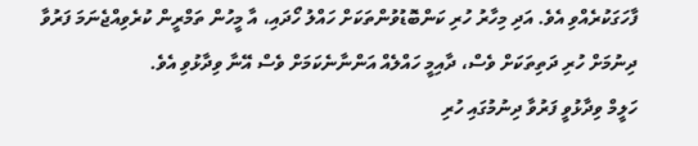ފާހަގަކުރެއްވި އެވެ. އަދި މިހާރު ހުރި ކަންބޮޑުވުންތަކަށް ހައްލު ހޯދައި، އާ މީހުން ތަމްރީން ކުރެވިއްޖެނަމަ ފަރުވާ ދިނުމަށް ހުރި ދަތިތަކަށް ވެސް، ދާއިމީ ހައްލެއް އަންނާނެކަމަށް ވެސް އޭނާ ވިދާޅުވި އެވެ.
ހަލީމް ވިދާޅުވީ ފަރުވާ ދިނުމުގައި ހުރި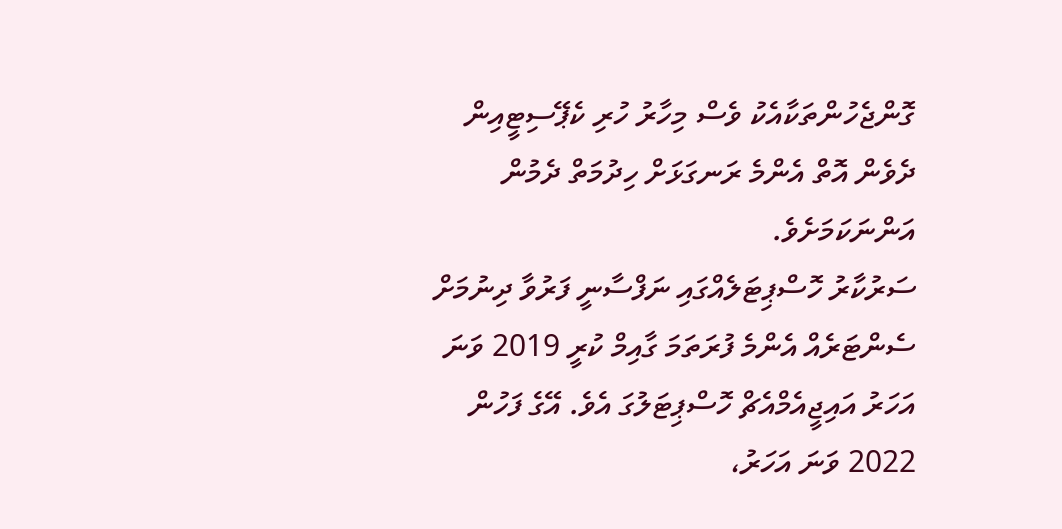ގޮންޖެހުންތަކާއެކު ވެސް މިހާރު ހުރި ކެޕޭސިޓީއިން ދެވެން އޮތް އެންމެ ރަނގަޅަށް ހިދުމަތް ދެމުން އަންނަކަމަށެވެ.
ސަރުކާރު ހޮސްޕިޓަލެއްގައި ނަފްސާނީ ފަރުވާ ދިނުމަށް ސެންޓަރެއް އެންމެ ފުރަތަމަ ގާއިމް ކުރީ 2019 ވަނަ އަހަރު އައިޖީއެމްއެޗް ހޮސްޕިޓަލުގަ އެވެ. އޭގެ ފަހުން 2022 ވަނަ އަހަރު،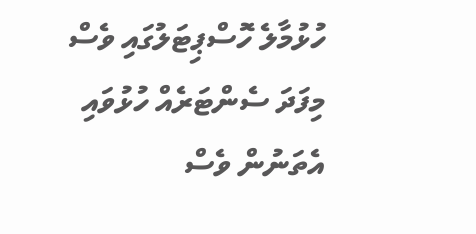ހުޅުމާލެ ހޮސްޕިޓަލުގައި ވެސް މިފަދަ ސެންޓަރެއް ހުޅުވައި އެތަނުން ވެސް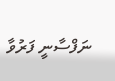ނަފްސާނީ ފަރުވާ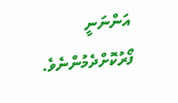އަންނަނީ ފޯރުކޮށްދެމުންނެވެ.